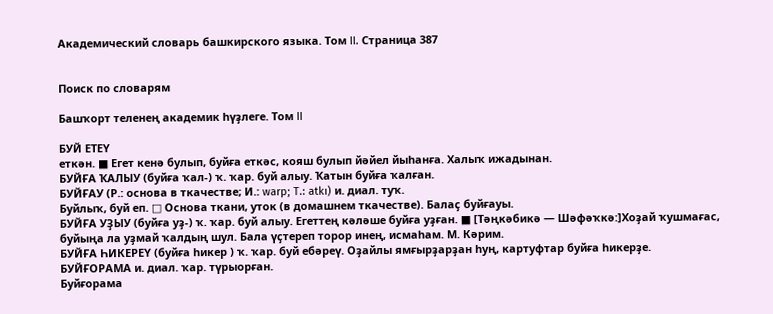Академический словарь башкирского языка. Том II. Страница 387


Поиск по словарям

Башҡорт теленең академик һүҙлеге. Том II

БУЙ ЕТЕҮ
еткән. ■ Егет кенә булып, буйға еткәс, кояш булып йәйел йыһанға. Халыҡ ижадынан.
БУЙҒА ҠАЛЫУ (буйға ҡал-) ҡ. ҡар. буй алыу. Ҡатын буйға ҡалған.
БУЙҒАУ (Р.: основа в ткачестве; И.: warp; T.: atkı) и. диал. туҡ.
Буйлыҡ, буй еп. □ Основа ткани, уток (в домашнем ткачестве). Балаҫ буйғауы.
БУЙҒА УҘЫУ (буйға уҙ-) ҡ. ҡар. буй алыу. Егеттең кәләше буйға уҙған. ■ [Тәңкәбикә — Шәфәҡкә:]Хоҙай ҡушмағас, буйыңа ла уҙмай ҡалдың шул. Бала үҫтереп торор инең, исмаһам. М. Кәрим.
БУЙҒА ҺИКЕРЕҮ (буйға һикер ) ҡ. ҡар. буй ебәреү. Оҙайлы ямғырҙарҙан һуң, картуфтар буйға һикерҙе.
БУЙҒОРАМА и. диал. ҡар. түрыорған.
Буйғорама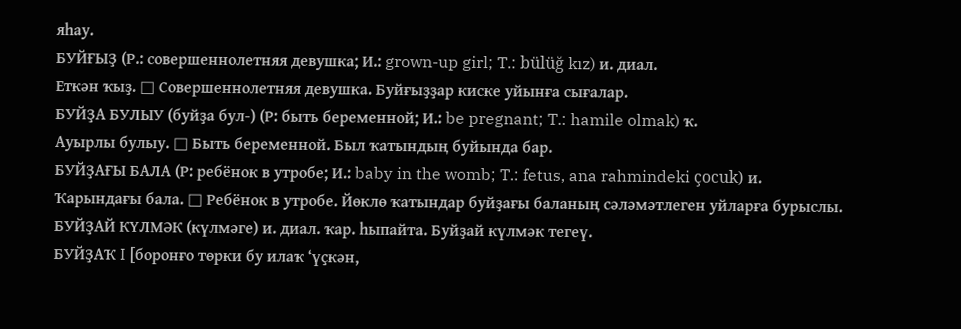яһау.
БУЙҒЫҘ (Р.: совершеннолетняя девушка; И.: grown-up girl; T.: bülüğ kız) и. диал.
Еткән ҡыҙ. □ Совершеннолетняя девушка. Буйғыҙҙар киске уйынға сығалар.
БУЙҘА БУЛЫУ (буйҙа бул-) (Р: быть беременной; И.: be pregnant; T.: hamile olmak) ҡ.
Ауырлы булыу. □ Быть беременной. Был ҡатындың буйында бар.
БУЙҘАҒЫ БАЛА (Р: ребёнок в утробе; И.: baby in the womb; T.: fetus, ana rahmindeki çocuk) и.
Ҡарындағы бала. □ Ребёнок в утробе. Йөклө ҡатындар буйҙағы баланың сәләмәтлеген уйларға бурыслы.
БУЙҘАЙ КҮЛМӘК (күлмәге) и. диал. ҡар. һыпайта. Буйҙай күлмәк тегеү.
БУЙҘАҠ I [боронғо төрки бу илаҡ ‘үҫкән,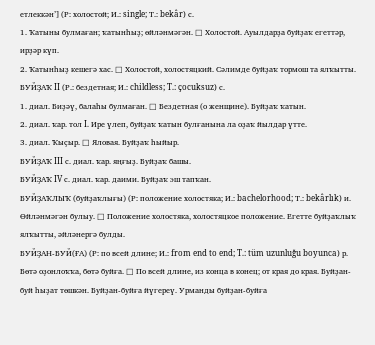етлеккән’] (Р: холостой; И.: single; Т.: bekâr) с.
1. Ҡатыны булмаған; ҡатынһыҙ; өйләнмәгән. □ Холостой. Ауылдарҙа буйҙаҡ егеттәр, ирҙәр күп.
2. Ҡатынһыҙ кешегә хас. □ Холостой, холостяцкий. Сәлимде буйҙаҡ тормош та ялҡытты.
БУЙҘАҠ II (Р.: бездетная; И.: childless; T.: çocuksuz) с.
1. диал. Биҙәү, балаһы булмаған. □ Бездетная (о женщине). Буйҙаҡ ҡатын.
2. диал. ҡар. тол I. Ире үлеп, буйҙаҡ ҡатын булғанына ла оҙаҡ йылдар үтте.
3. диал. Ҡыҫыр. □ Яловая. Буйҙаҡ һыйыр.
БУЙҘАҠ III с. диал. ҡар. яңғыҙ. Буйҙаҡ башы.
БУЙҘАҠ IV с. диал. ҡар. даими. Буйҙаҡ эш тапҡан.
БУЙҘАҠЛЫҠ (буйҙаҡлығы) (Р: положение холостяка; И.: bachelorhood; Т.: bekârlık) и.
Өйләнмәгән булыу. □ Положение холостяка, холостяцкое положение. Егетте буйҙаҡлыҡ ялҡытты, әйләнергә булды.
БУЙҘАН-БУЙ(ҒА) (Р: по всей длине; И.: from end to end; T.: tüm uzunluğu boyunca) р.
Бөтә оҙонлоҡҡа, бөтә буйға. □ По всей длине, из конца в конец; от края до края. Буйҙан-буй һыҙат төшкән. Буйҙан-буйға йүгереү. Урманды буйҙан-буйға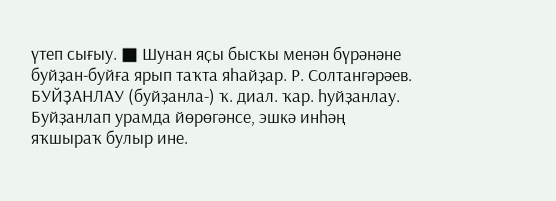үтеп сығыу. ■ Шунан яҫы бысҡы менән бүрәнәне буйҙан-буйға ярып таҡта яһайҙар. Р. Солтангәрәев.
БУЙҘАНЛАУ (буйҙанла-) ҡ. диал. ҡар. һуйҙанлау. Буйҙанлап урамда йөрөгәнсе, эшкә инһәң яҡшыраҡ булыр ине.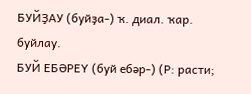БУЙҘАУ (буйҙа-) ҡ. диал. ҡар. буйлау.
БУЙ ЕБӘРЕҮ (буй ебәр-) (Р: расти;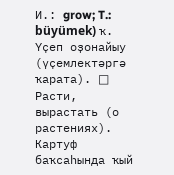И.: grow; T.: büyümek) ҡ.
Үҫеп оҙонайыу (үҫемлектәргә ҡарата). □ Расти, вырастать (о растениях). Картуф баҡсаһында ҡый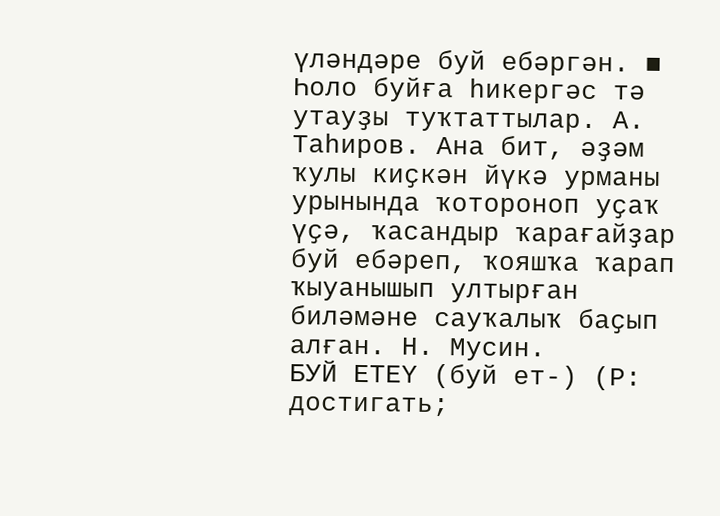үләндәре буй ебәргән. ■ Һоло буйға һикергәс тә утауҙы туҡтаттылар. А. Таһиров. Ана бит, әҙәм ҡулы киҫкән йүкә урманы урынында ҡотороноп уҫаҡ үҫә, ҡасандыр ҡарағайҙар буй ебәреп, ҡояшҡа ҡарап ҡыуанышып ултырған биләмәне сауҡалыҡ баҫып алған. Н. Мусин.
БУЙ ЕТЕҮ (буй ет-) (Р: достигать;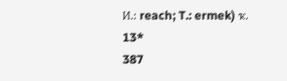И.: reach; T.: ermek) ҡ.
13*
387